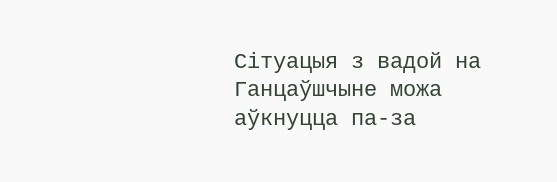Сітуацыя з вадой на Ганцаўшчыне можа аўкнуцца па-за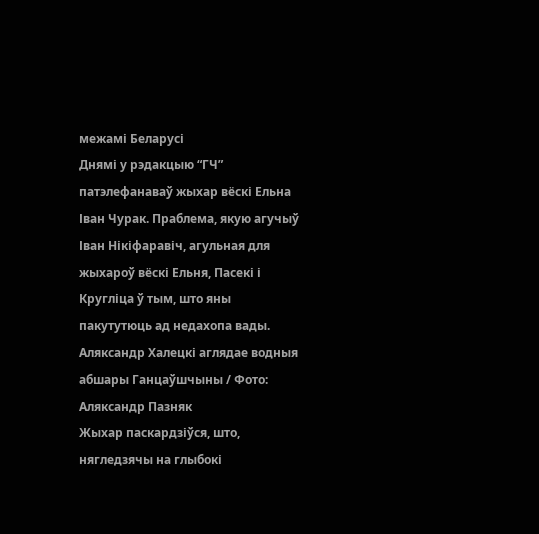межамі Беларусі
Днямі у рэдакцыю “ГЧ” патэлефанаваў жыхар вёскі Ельна Іван Чурак. Праблема, якую агучыў Іван Нікіфаравіч, агульная для жыхароў вёскі Ельня, Пасекі і Кругліца ў тым, што яны пакутутюць ад недахопа вады.
Аляксандр Халецкі аглядае водныя абшары Ганцаўшчыны / Фото: Аляксандр Пазняк
Жыхар паскардзіўся, што, нягледзячы на глыбокі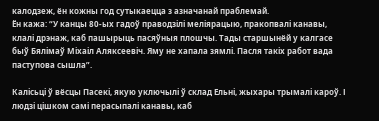калодзеж, ён кожны год сутыкаецца з азначанай праблемай.
Ён кажа: “У канцы 80-ых гадоў праводзілі меліярацыю, пракопвалі канавы, клалі дрэнаж, каб пашырыць пасяўныя плошчы. Тады старшынёй у калгасе быў Бялімаў Міхаіл Аляксеевіч. Яму не хапала зямлі. Пасля такіх работ вада паступова сышла”.

Калісьці ў вёсцы Пасекі, якую уключылі ў склад Ельні, жыхары трымалі кароў. І людзі цішком самі перасыпалі канавы, каб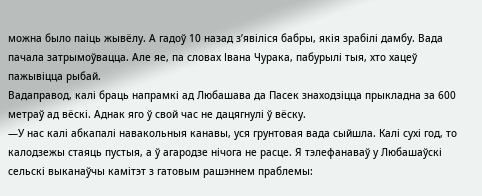можна было паіць жывёлу. А гадоў 10 назад з’явіліся бабры, якія зрабілі дамбу. Вада пачала затрымоўвацца. Але яе, па словах Івана Чурака, пабурылі тыя, хто хацеў пажывіцца рыбай.
Вадаправод, калі браць напрамкі ад Любашава да Пасек знаходзіцца прыкладна за 600 метраў ад вёскі. Аднак яго ў свой час не дацягнулі ў вёску.
—У нас калі абкапалі навакольныя канавы, уся грунтовая вада сыйшла. Калі сухі год, то калодзежы стаяць пустыя, а ў агародзе нічога не расце. Я тэлефанаваў у Любашаўскі сельскі выканаўчы камітэт з гатовым рашэннем праблемы: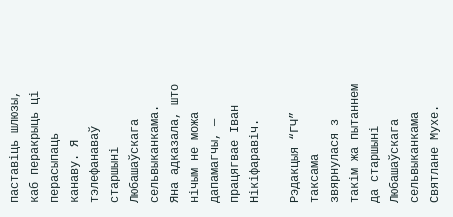паставіць шлюзы, каб перакрыць ці перасыпаць канаву. Я тэлефанаваў старшыні Любашаўскага сельвыканкама. Яна адказала, што нічым не можа дапамагчы, — працягвае Іван Нікіфаравіч.

Рэдакцыя “ГЧ” таксама звярнулася з такім жа пытаннем да старшыні Любашаўскага сельвыканкама Святлане Мухе.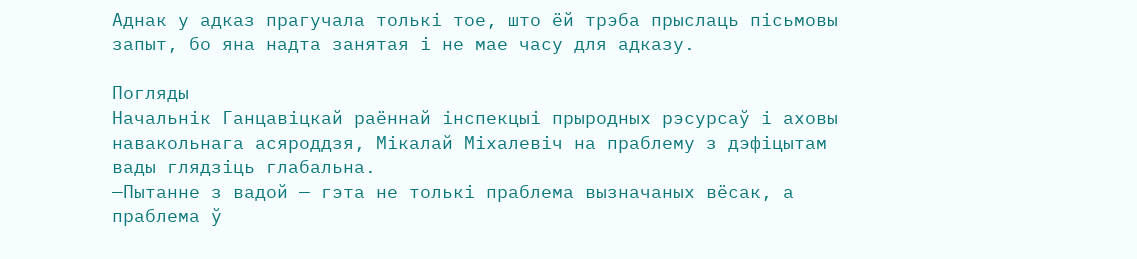Аднак у адказ прагучала толькі тое, што ёй трэба прыслаць пісьмовы запыт, бо яна надта занятая і не мае часу для адказу.

Погляды
Начальнік Ганцавіцкай раённай інспекцыі прыродных рэсурсаў і аховы навакольнага асяроддзя, Мікалай Міхалевіч на праблему з дэфіцытам вады глядзіць глабальна.
—Пытанне з вадой — гэта не толькі праблема вызначаных вёсак, а праблема ў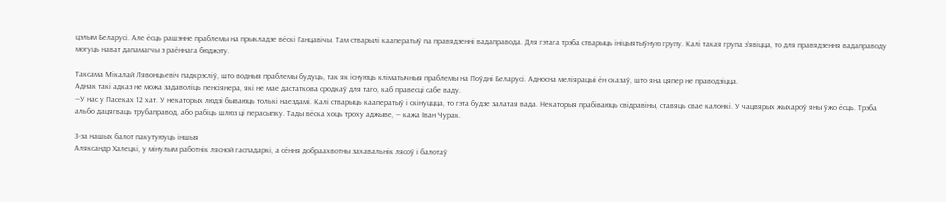цэлым Беларусі. Але ёсць рашэнне праблемы на прыкладзе вёскі Ганцавічы. Там стварылі кааператыў па правядзенні вадаправода. Для гэтага трэба стварыць ініцыятыўную групу. Калі такая група з’явіцца, то для правядзення вадаправоду могуць нават дапамагчы з раённага бюджэту.

Таксама Мікалай Лявонцьевіч падкрэсліў, што водныя праблемы будуць, так як існуюць кліматычныя праблемы на Поўдні Беларусі. Адносна меліярацыі ён сказаў, што яна цяпер не праводзіцца.
Аднак такі адказ не можа задаволіць пенсіянера, які не мае дастаткова сродкаў для таго, каб правесці сабе ваду.
—У нас у Пасеках 12 хат. У некаторых людзі бываюць толькі наездамі. Калі стварыць кааператыў і скінуццца, то гэта будзе залатая вада. Некаторыя прабіваюць свідравіны, ставяць свае калонкі. У чацвярых жыхароў яны ўжо ёсць. Трэба альбо дацягваць трубаправод, або рабіць шлюз ці перасыпку. Тады вёска хоць троху аджыве, — кажа Іван Чурак.

З-за нашых балот пакутуюуць іншыя
Аляксандр Халецкі, у мінулым работнік лясной гаспадаркі, а сёння добраахвотны захавальнік лясоў і балотаў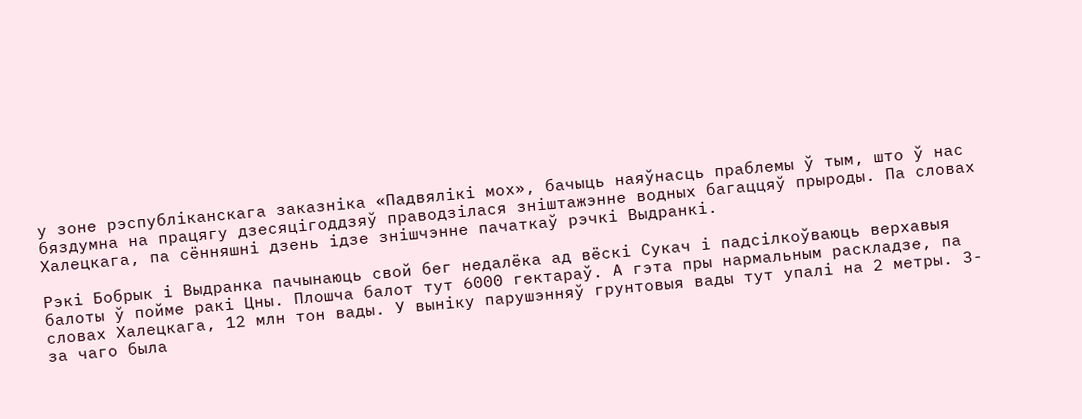у зоне рэспубліканскага заказніка «Падвялікі мох», бачыць наяўнасць праблемы ў тым, што ў нас бяздумна на працягу дзесяцігоддзяў праводзілася зніштажэнне водных багаццяў прыроды. Па словах Халецкага, па сённяшні дзень ідзе знішчэнне пачаткаў рэчкі Выдранкі.

Рэкі Бобрык і Выдранка пачынаюць свой бег недалёка ад вёскі Сукач і падсілкоўваюць верхавыя балоты ў пойме ракі Цны. Плошча балот тут 6000 гектараў. А гэта пры нармальным раскладзе, па словах Халецкага, 12 млн тон вады. У выніку парушэнняў грунтовыя вады тут упалі на 2 метры. З-за чаго была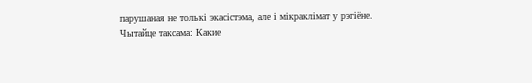парушаная не толькі экасістэма, але і мікраклімат у рэгіёне.
Чытайце таксама: Какие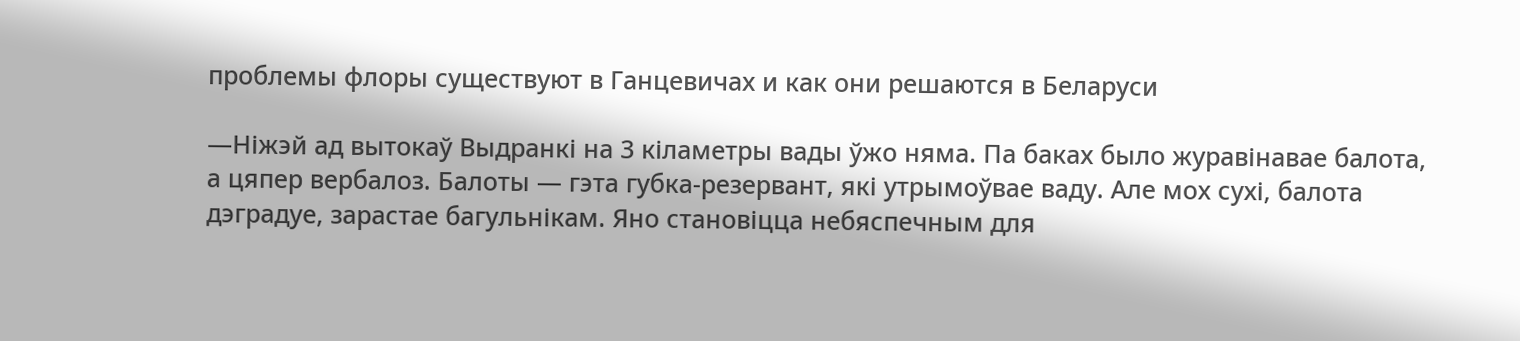проблемы флоры существуют в Ганцевичах и как они решаются в Беларуси

—Ніжэй ад вытокаў Выдранкі на 3 кіламетры вады ўжо няма. Па баках было журавінавае балота, а цяпер вербалоз. Балоты — гэта губка-резервант, які утрымоўвае ваду. Але мох сухі, балота дэградуе, зарастае багульнікам. Яно становіцца небяспечным для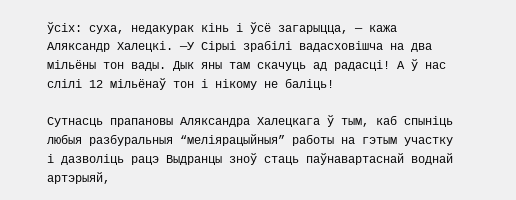ўсіх: суха, недакурак кінь і ўсё загарыцца, — кажа Аляксандр Халецкі. —У Сірыі зрабілі вадасховішча на два мільёны тон вады. Дык яны там скачуць ад радасці! А ў нас слілі 12 мільёнаў тон і нікому не баліць!

Сутнасць прапановы Аляксандра Халецкага ў тым, каб спыніць любыя разбуральныя “меліярацыйныя” работы на гэтым участку і дазволіць рацэ Выдранцы зноў стаць паўнавартаснай воднай артэрыяй,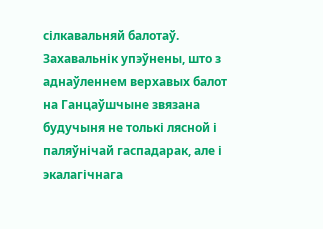сілкавальняй балотаў. Захавальнік упэўнены, што з аднаўленнем верхавых балот на Ганцаўшчыне звязана будучыня не толькі лясной і паляўнічай гаспадарак, але і экалагічнага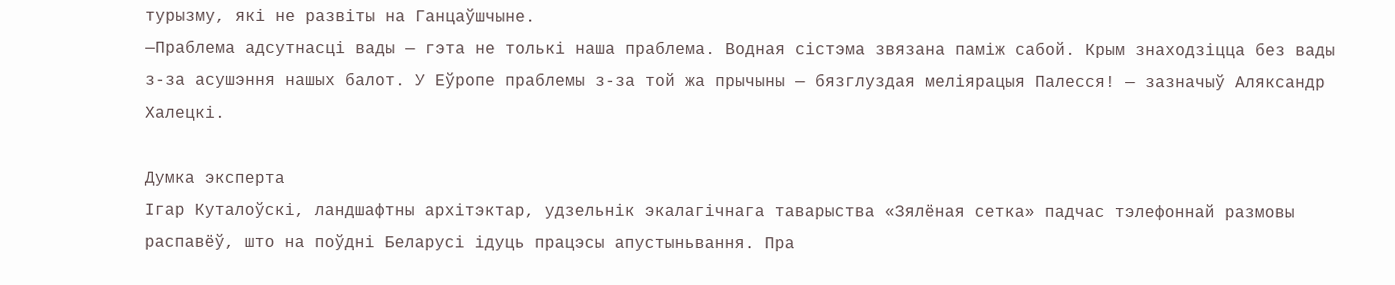турызму, які не развіты на Ганцаўшчыне.
—Праблема адсутнасці вады — гэта не толькі наша праблема. Водная сістэма звязана паміж сабой. Крым знаходзіцца без вады з-за асушэння нашых балот. У Еўропе праблемы з-за той жа прычыны — бязглуздая меліярацыя Палесся! — зазначыў Аляксандр Халецкі.

Думка эксперта
Ігар Куталоўскі, ландшафтны архітэктар, удзельнік экалагічнага таварыства «Зялёная сетка» падчас тэлефоннай размовы распавёў, што на поўдні Беларусі ідуць працэсы апустыньвання. Пра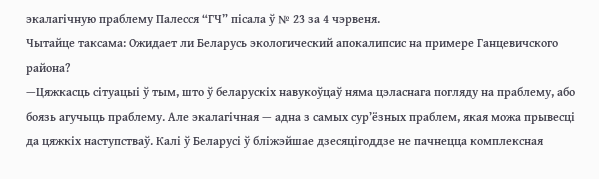экалагічную праблему Палесся “ГЧ” пісала ў № 23 за 4 чэрвеня.
Чытайце таксама: Ожидает ли Беларусь экологический апокалипсис на примере Ганцевичского района?
—Цяжкасць сітуацыі ў тым, што ў беларускіх навукоўцаў няма цэласнага погляду на праблему, або боязь агучыць праблему. Але экалагічная — адна з самых сур’ёзных праблем, якая можа прывесці да цяжкіх наступстваў. Калі ў Беларусі ў бліжэйшае дзесяцігоддзе не пачнецца комплексная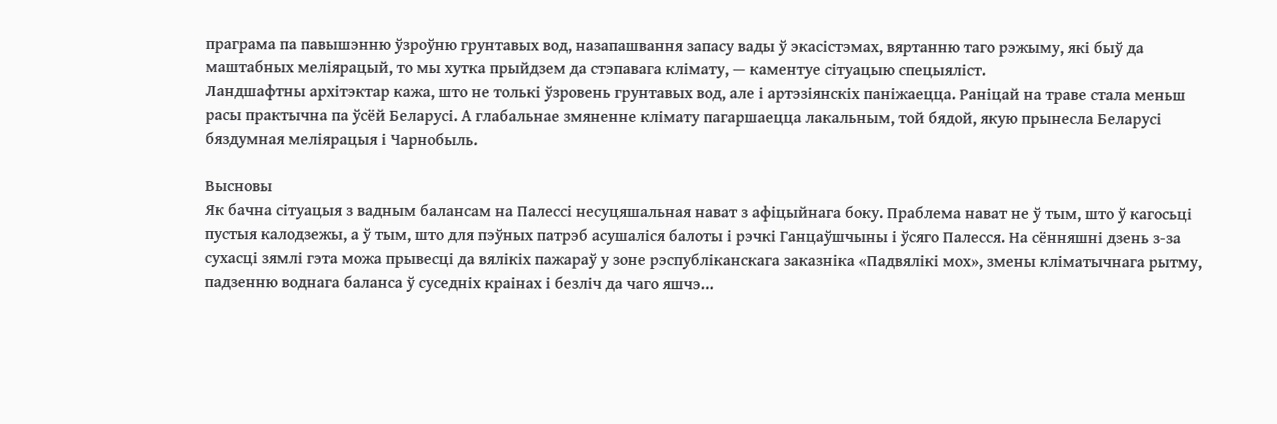праграма па павышэнню ўзроўню грунтавых вод, назапашвання запасу вады ў экасістэмах, вяртанню таго рэжыму, які быў да маштабных меліярацый, то мы хутка прыйдзем да стэпавага клімату, — каментуе сітуацыю спецыяліст.
Ландшафтны архітэктар кажа, што не толькі ўзровень грунтавых вод, але і артэзіянскіх паніжаецца. Раніцай на траве стала меньш расы практычна па ўсёй Беларусі. А глабальнае змяненне клімату пагаршаецца лакальным, той бядой, якую прынесла Беларусі бяздумная меліярацыя і Чарнобыль.

Высновы
Як бачна сітуацыя з вадным балансам на Палессі несуцяшальная нават з афіцыйнага боку. Праблема нават не ў тым, што ў кагосьці пустыя калодзежы, а ў тым, што для пэўных патрэб асушаліся балоты і рэчкі Ганцаўшчыны і ўсяго Палесся. На сённяшні дзень з-за сухасці зямлі гэта можа прывесці да вялікіх пажараў у зоне рэспубліканскага заказніка «Падвялікі мох», змены кліматычнага рытму, падзенню воднага баланса ў суседніх краінах і безліч да чаго яшчэ…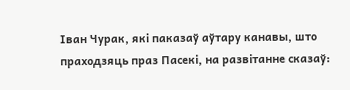Іван Чурак, які паказаў аўтару канавы, што праходзяць праз Пасекі, на развітанне сказаў: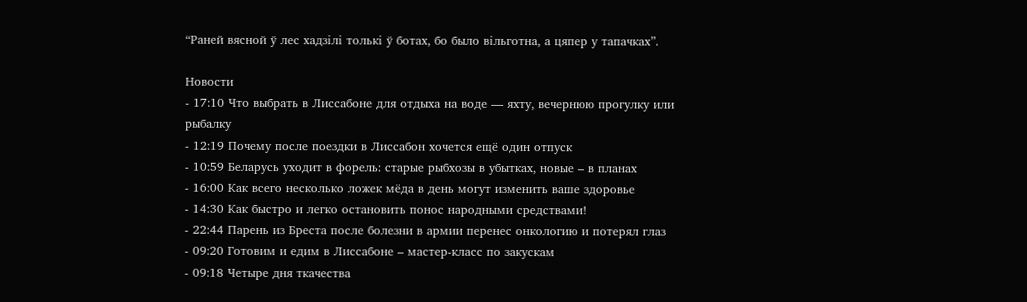“Раней вясной ў лес хадзілі толькі ў ботах, бо было вільготна, а цяпер у тапачках”.

Новости
- 17:10 Что выбрать в Лиссабоне для отдыха на воде — яхту, вечернюю прогулку или рыбалку
- 12:19 Почему после поездки в Лиссабон хочется ещё один отпуск
- 10:59 Беларусь уходит в форель: старые рыбхозы в убытках, новые – в планах
- 16:00 Как всего несколько ложек мёда в день могут изменить ваше здоровье
- 14:30 Как быстро и легко остановить понос народными средствами!
- 22:44 Парень из Бреста после болезни в армии перенес онкологию и потерял глаз
- 09:20 Готовим и едим в Лиссабоне – мастер-класс по закускам
- 09:18 Четыре дня ткачества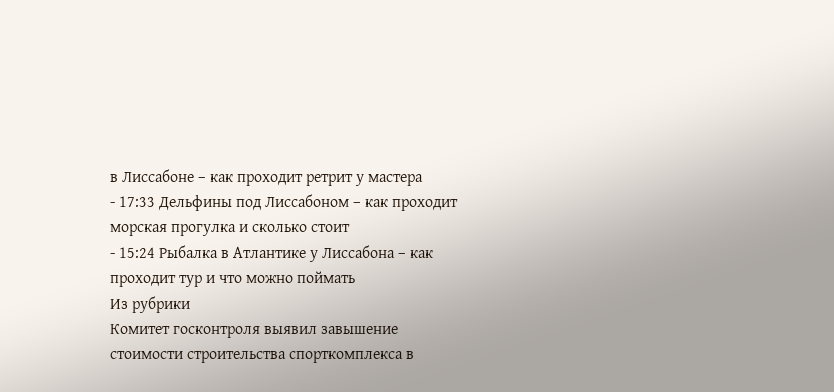в Лиссабоне – как проходит ретрит у мастера
- 17:33 Дельфины под Лиссабоном – как проходит морская прогулка и сколько стоит
- 15:24 Рыбалка в Атлантике у Лиссабона – как проходит тур и что можно поймать
Из рубрики
Комитет госконтроля выявил завышение стоимости строительства спорткомплекса в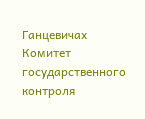Ганцевичах
Комитет государственного контроля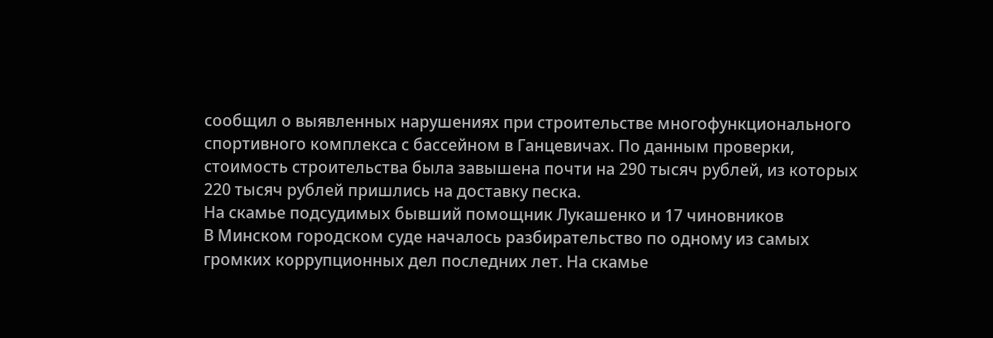сообщил о выявленных нарушениях при строительстве многофункционального спортивного комплекса с бассейном в Ганцевичах. По данным проверки, стоимость строительства была завышена почти на 290 тысяч рублей, из которых 220 тысяч рублей пришлись на доставку песка.
На скамье подсудимых бывший помощник Лукашенко и 17 чиновников
В Минском городском суде началось разбирательство по одному из самых громких коррупционных дел последних лет. На скамье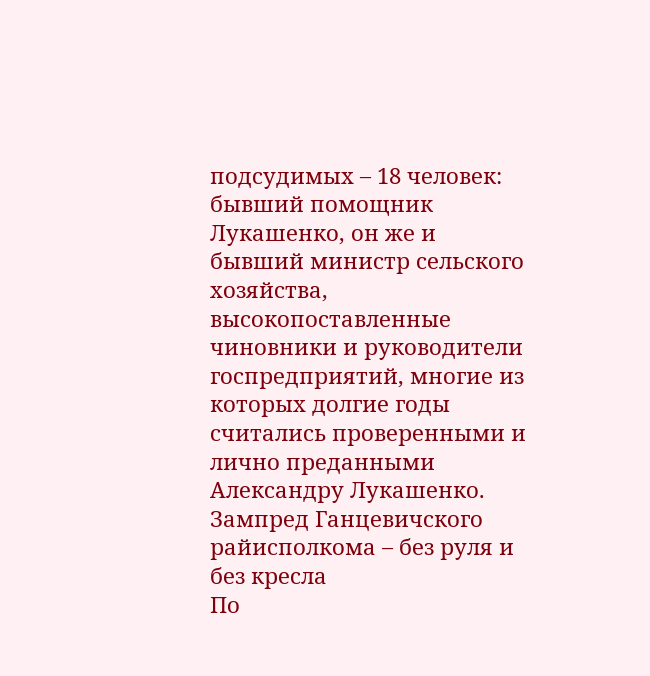подсудимых – 18 человек: бывший помощник Лукашенко, он же и бывший министр сельского хозяйства, высокопоставленные чиновники и руководители госпредприятий, многие из которых долгие годы считались проверенными и лично преданными Александру Лукашенко.
Зампред Ганцевичского райисполкома – без руля и без кресла
По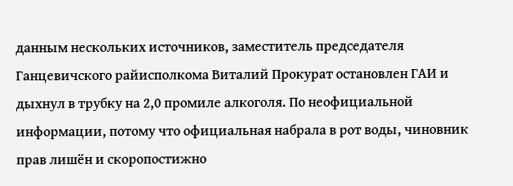данным нескольких источников, заместитель председателя Ганцевичского райисполкома Виталий Прокурат остановлен ГАИ и дыхнул в трубку на 2,0 промиле алкоголя. По неофициальной информации, потому что официальная набрала в рот воды, чиновник прав лишён и скоропостижно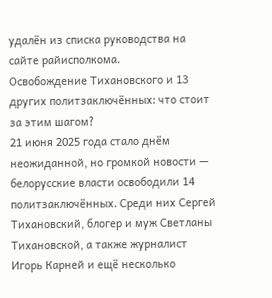удалён из списка руководства на сайте райисполкома.
Освобождение Тихановского и 13 других политзаключённых: что стоит за этим шагом?
21 июня 2025 года стало днём неожиданной, но громкой новости — белорусские власти освободили 14 политзаключённых. Среди них Сергей Тихановский, блогер и муж Светланы Тихановской, а также журналист Игорь Карней и ещё несколько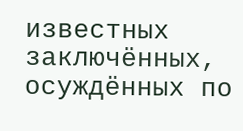известных заключённых, осуждённых по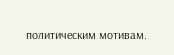политическим мотивам.